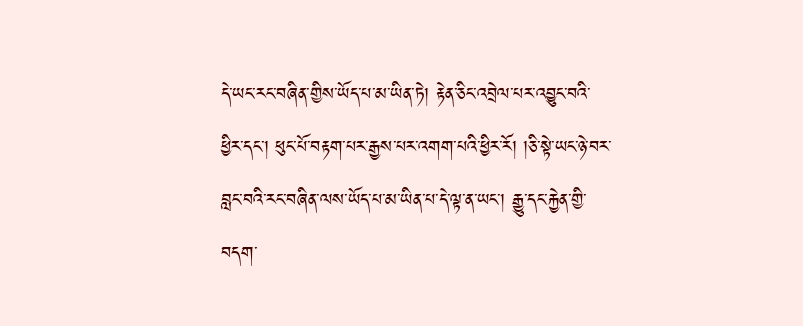དེ་ཡང་རང་བཞིན་གྱིས་ཡོད་པ་མ་ཡིན་ཏེ། རྟེན་ཅིང་འབྲེལ་པར་འབྱུང་བའི་ཕྱིར་དང་། ཕུང་པོ་བརྟག་པར་རྒྱས་པར་འགག་པའི་ཕྱིར་རོ། །ཅི་སྟེ་ཡང་ཉེ་བར་བླང་བའི་རང་བཞིན་ལས་ཡོད་པ་མ་ཡིན་པ་དེ་ལྟ་ན་ཡང་། རྒྱུ་དང་རྐྱེན་གྱི་བདག་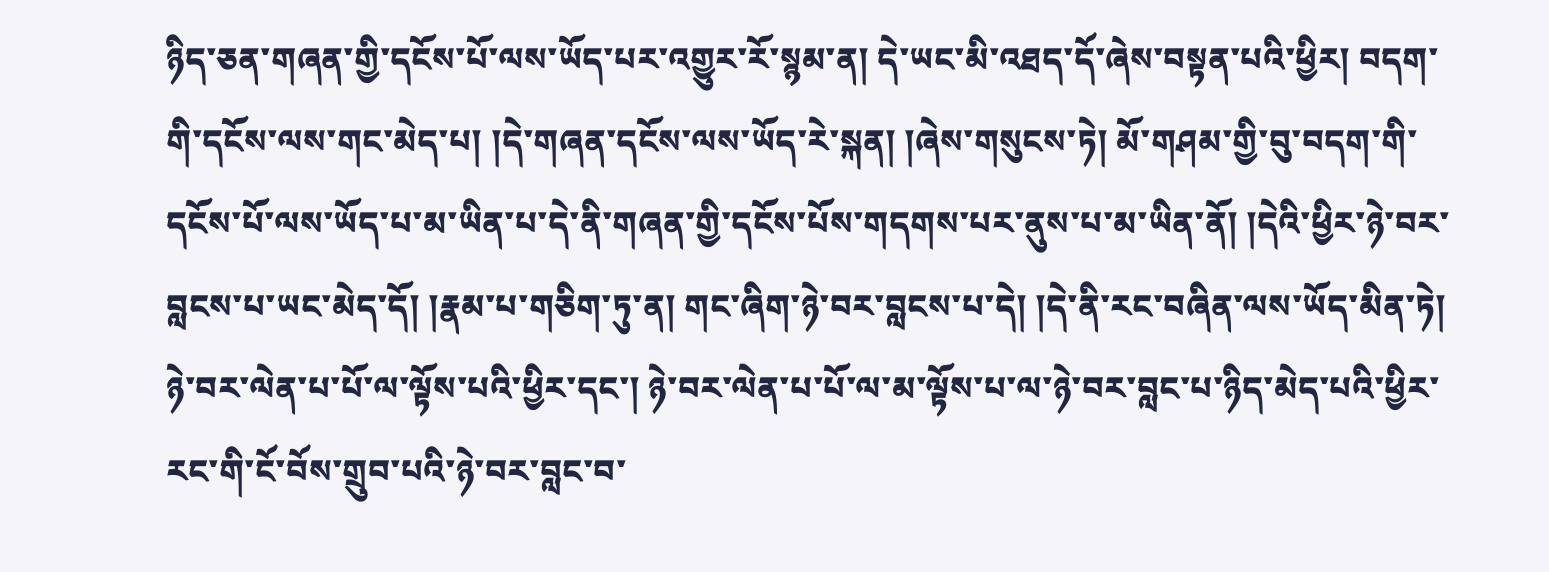ཉིད་ཅན་གཞན་གྱི་དངོས་པོ་ལས་ཡོད་པར་འགྱུར་རོ་སྙམ་ན། དེ་ཡང་མི་འཐད་དོ་ཞེས་བསྟན་པའི་ཕྱིར། བདག་གི་དངོས་ལས་གང་མེད་པ། །དེ་གཞན་དངོས་ལས་ཡོད་རེ་སྐན། །ཞེས་གསུངས་ཏེ། མོ་གཤམ་གྱི་བུ་བདག་གི་དངོས་པོ་ལས་ཡོད་པ་མ་ཡིན་པ་དེ་ནི་གཞན་གྱི་དངོས་པོས་གདགས་པར་ནུས་པ་མ་ཡིན་ནོ། །དེའི་ཕྱིར་ཉེ་བར་བླངས་པ་ཡང་མེད་དོ། །རྣམ་པ་གཅིག་ཏུ་ན། གང་ཞིག་ཉེ་བར་བླངས་པ་དེ། །དེ་ནི་རང་བཞིན་ལས་ཡོད་མིན་ཏེ། ཉེ་བར་ལེན་པ་པོ་ལ་ལྟོས་པའི་ཕྱིར་དང་། ཉེ་བར་ལེན་པ་པོ་ལ་མ་ལྟོས་པ་ལ་ཉེ་བར་བླང་པ་ཉིད་མེད་པའི་ཕྱིར་རང་གི་ངོ་བོས་གྲུབ་པའི་ཉེ་བར་བླང་བ་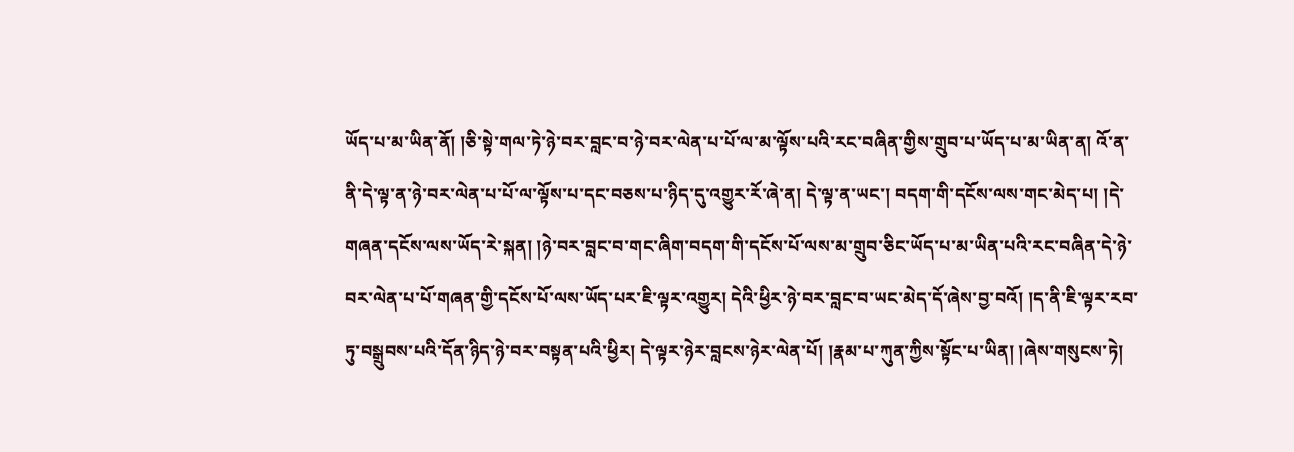ཡོད་པ་མ་ཡིན་ནོ། །ཅི་སྟེ་གལ་ཏེ་ཉེ་བར་བླང་བ་ཉེ་བར་ལེན་པ་པོ་ལ་མ་ལྟོས་པའི་རང་བཞིན་གྱིས་གྲུབ་པ་ཡོད་པ་མ་ཡིན་ན། འོ་ན་ནི་དེ་ལྟ་ན་ཉེ་བར་ལེན་པ་པོ་ལ་ལྟོས་པ་དང་བཅས་པ་ཉིད་དུ་འགྱུར་རོ་ཞེ་ན། དེ་ལྟ་ན་ཡང་། བདག་གི་དངོས་ལས་གང་མེད་པ། །དེ་གཞན་དངོས་ལས་ཡོད་རེ་སྐན། །ཉེ་བར་བླང་བ་གང་ཞིག་བདག་གི་དངོས་པོ་ལས་མ་གྲུབ་ཅིང་ཡོད་པ་མ་ཡིན་པའི་རང་བཞིན་དེ་ཉེ་བར་ལེན་པ་པོ་གཞན་གྱི་དངོས་པོ་ལས་ཡོད་པར་ཇི་ལྟར་འགྱུར། དེའི་ཕྱིར་ཉེ་བར་བླང་བ་ཡང་མེད་དོ་ཞེས་བྱ་བའོ། །ད་ནི་ཇི་ལྟར་རབ་ཏུ་བསྒྲུབས་པའི་དོན་ཉིད་ཉེ་བར་བསྟན་པའི་ཕྱིར། དེ་ལྟར་ཉེར་བླངས་ཉེར་ལེན་པོ། །རྣམ་པ་ཀུན་ཀྱིས་སྟོང་པ་ཡིན། །ཞེས་གསུངས་ཏེ།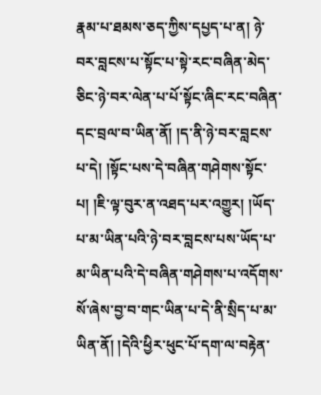རྣམ་པ་ཐམས་ཅད་ཀྱིས་དཔྱད་པ་ན། ཉེ་བར་བླངས་པ་སྟོང་པ་སྟེ་རང་བཞིན་མེད་ཅིང་ཉེ་བར་ལེན་པ་པོ་སྟོང་ཞིང་རང་བཞིན་དང་བྲལ་བ་ཡིན་ནོ། །ད་ནི་ཉེ་བར་བླངས་པ་དེ། །སྟོང་པས་དེ་བཞིན་གཤེགས་སྟོང་པ། །ཇི་ལྟ་བུར་ན་འཐད་པར་འགྱུར། །ཡོད་པ་མ་ཡིན་པའི་ཉེ་བར་བླངས་པས་ཡོད་པ་མ་ཡིན་པའི་དེ་བཞིན་གཤེགས་པ་འདོགས་སོ་ཞེས་བྱ་བ་གང་ཡིན་པ་དེ་ནི་སྲིད་པ་མ་ཡིན་ནོ། །དེའི་ཕྱིར་ཕུང་པོ་དག་ལ་བརྟེན་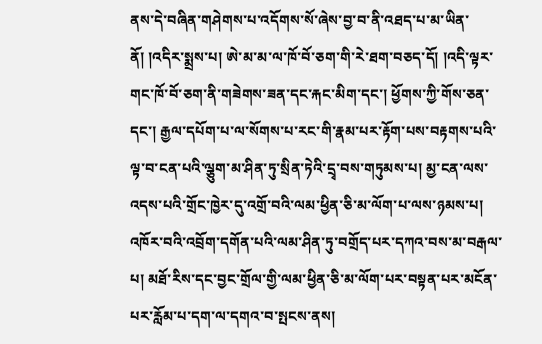ནས་དེ་བཞིན་གཤེགས་པ་འདོགས་སོ་ཞེས་བྱ་བ་ནི་འཐད་པ་མ་ཡིན་ནོ། །འདིར་སྨྲས་པ། ཨེ་མ་མ་ལ་ཁོ་བོ་ཅག་གི་རེ་ཐག་བཅད་དོ། །འདི་ལྟར་གང་ཁོ་བོ་ཅག་ནི་གཟེགས་ཟན་དང་རྐང་མིག་དང་། ཕྱོགས་ཀྱི་གོས་ཅན་དང་། རྒྱལ་དཔོག་པ་ལ་སོགས་པ་རང་གི་རྣམ་པར་རྟོག་པས་བརྟགས་པའི་ལྟ་བ་ངན་པའི་ལྕུག་མ་ཤིན་ཏུ་སྲིན་ཏེའི་དྲྭ་བས་གཏུམས་པ། མྱ་ངན་ལས་འདས་པའི་གྲོང་ཁྱེར་དུ་འགྲོ་བའི་ལམ་ཕྱིན་ཅི་མ་ལོག་པ་ལས་ཉམས་པ། འཁོར་བའི་འབྲོག་དགོན་པའི་ལམ་ཤིན་ཏུ་བགྲོད་པར་དཀའ་བས་མ་བརྒལ་པ། མཐོ་རིས་དང་བྱང་གྲོལ་གྱི་ལམ་ཕྱིན་ཅི་མ་ལོག་པར་བསྟན་པར་མངོན་པར་རློམ་པ་དག་ལ་དགའ་བ་སྤངས་ནས།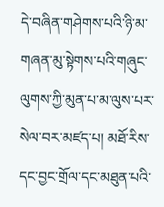དེ་བཞིན་གཤེགས་པའི་ཉི་མ་གཞན་མུ་སྟེགས་པའི་གཞུང་ལུགས་ཀྱི་མུན་པ་མ་ལུས་པར་སེལ་བར་མཛད་པ། མཐོ་རིས་དང་བྱང་གྲོལ་དང་མཐུན་པའི་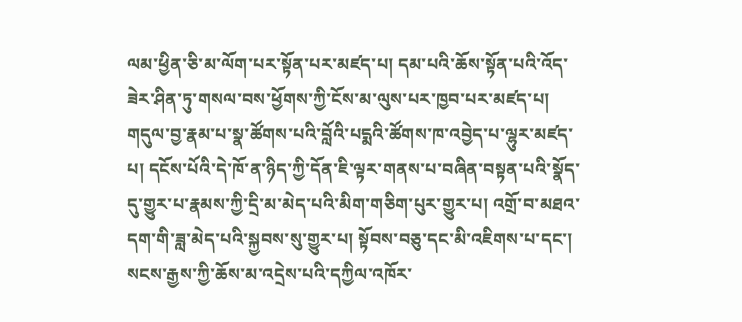ལམ་ཕྱིན་ཅི་མ་ལོག་པར་སྟོན་པར་མཛད་པ། དམ་པའི་ཆོས་སྟོན་པའི་འོད་ཟེར་ཤིན་ཏུ་གསལ་བས་ཕྱོགས་ཀྱི་ངོས་མ་ལུས་པར་ཁྱབ་པར་མཛད་པ། གདུལ་བྱ་རྣམ་པ་སྣ་ཚོགས་པའི་བློའི་པདྨའི་ཚོགས་ཁ་འབྱེད་པ་ལྷུར་མཛད་པ། དངོས་པོའི་དེ་ཁོ་ན་ཉིད་ཀྱི་དོན་ཇི་ལྟར་གནས་པ་བཞིན་བསྟན་པའི་སྣོད་དུ་གྱུར་པ་རྣམས་ཀྱི་དྲི་མ་མེད་པའི་མིག་གཅིག་པུར་གྱུར་པ། འགྲོ་བ་མཐའ་དག་གི་ཟླ་མེད་པའི་སྐྱབས་སུ་གྱུར་པ། སྟོབས་བཅུ་དང་མི་འཇིགས་པ་དང་། སངས་རྒྱས་ཀྱི་ཆོས་མ་འདྲེས་པའི་དཀྱིལ་འཁོར་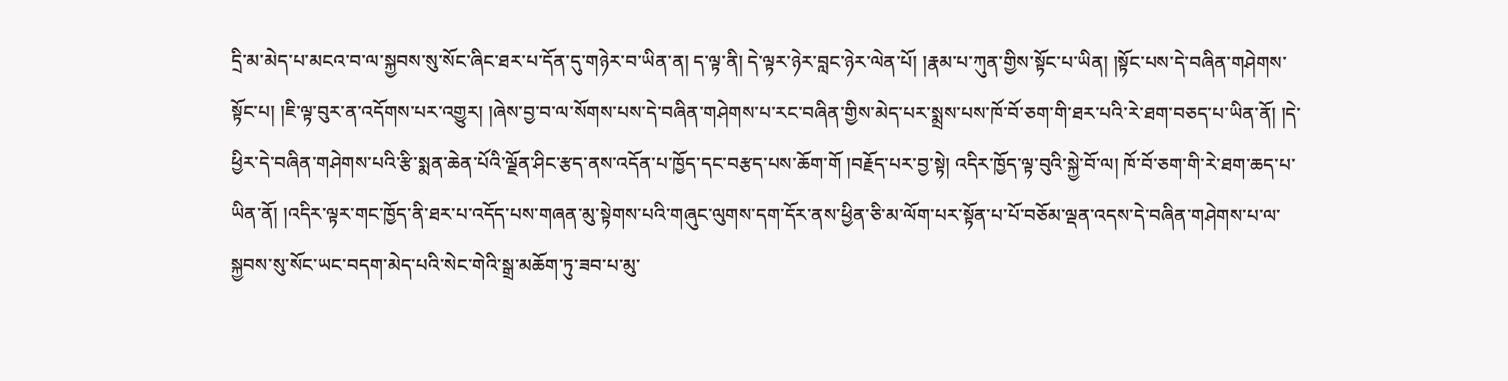དྲི་མ་མེད་པ་མངའ་བ་ལ་སྐྱབས་སུ་སོང་ཞིང་ཐར་པ་དོན་དུ་གཉེར་བ་ཡིན་ན། ད་ལྟ་ནི། དེ་ལྟར་ཉེར་བླང་ཉེར་ལེན་པོ། །རྣམ་པ་ཀུན་གྱིས་སྟོང་པ་ཡིན། །སྟོང་པས་དེ་བཞིན་གཤེགས་སྟོང་པ། །ཇི་ལྟ་བུར་ན་འདོགས་པར་འགྱུར། །ཞེས་བྱ་བ་ལ་སོགས་པས་དེ་བཞིན་གཤེགས་པ་རང་བཞིན་གྱིས་མེད་པར་སྨྲས་པས་ཁོ་བོ་ཅག་གི་ཐར་པའི་རེ་ཐག་བཅད་པ་ཡིན་ནོ། །དེ་ཕྱིར་དེ་བཞིན་གཤེགས་པའི་རྩི་སྨན་ཆེན་པོའི་ལྗོན་ཤིང་རྩད་ནས་འདོན་པ་ཁྱོད་དང་བརྩད་པས་ཆོག་གོ །བརྗོད་པར་བྱ་སྟེ། འདིར་ཁྱོད་ལྟ་བུའི་སྐྱེ་བོ་ལ། ཁོ་བོ་ཅག་གི་རེ་ཐག་ཆད་པ་ཡིན་ནོ། །འདིར་ལྟར་གང་ཁྱོད་ནི་ཐར་པ་འདོད་པས་གཞན་མུ་སྟེགས་པའི་གཞུང་ལུགས་དག་དོར་ནས་ཕྱིན་ཅི་མ་ལོག་པར་སྟོན་པ་པོ་བཅོམ་ལྡན་འདས་དེ་བཞིན་གཤེགས་པ་ལ་སྐྱབས་སུ་སོང་ཡང་བདག་མེད་པའི་སེང་གེའི་སྒྲ་མཆོག་ཏུ་ཟབ་པ་མུ་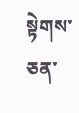སྟེགས་ཅན་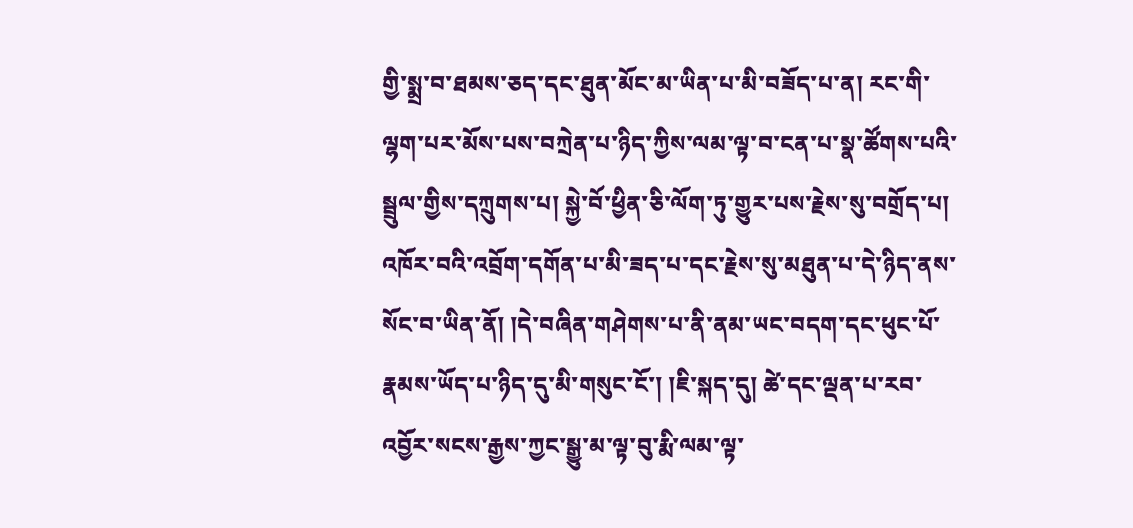གྱི་སྨྲ་བ་ཐམས་ཅད་དང་ཐུན་མོང་མ་ཡིན་པ་མི་བཟོད་པ་ན། རང་གི་ལྷག་པར་མོས་པས་བཀྲེན་པ་ཉིད་ཀྱིས་ལམ་ལྟ་བ་ངན་པ་སྣ་ཚོགས་པའི་སྦྲུལ་གྱིས་དཀྲུགས་པ། སྐྱེ་བོ་ཕྱིན་ཅི་ལོག་ཏུ་གྱུར་པས་རྗེས་སུ་བགྲོད་པ། འཁོར་བའི་འབྲོག་དགོན་པ་མི་ཟད་པ་དང་རྗེས་སུ་མཐུན་པ་དེ་ཉིད་ནས་སོང་བ་ཡིན་ནོ། །དེ་བཞིན་གཤེགས་པ་ནི་ནམ་ཡང་བདག་དང་ཕུང་པོ་རྣམས་ཡོད་པ་ཉིད་དུ་མི་གསུང་ངོ་། །ཇི་སྐད་དུ། ཚེ་དང་ལྡན་པ་རབ་འབྱོར་སངས་རྒྱས་ཀྱང་སྒྱུ་མ་ལྟ་བུ་རྨི་ལམ་ལྟ་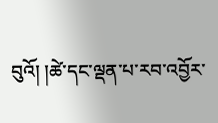བུའོ། །ཚེ་དང་ལྡན་པ་རབ་འབྱོར་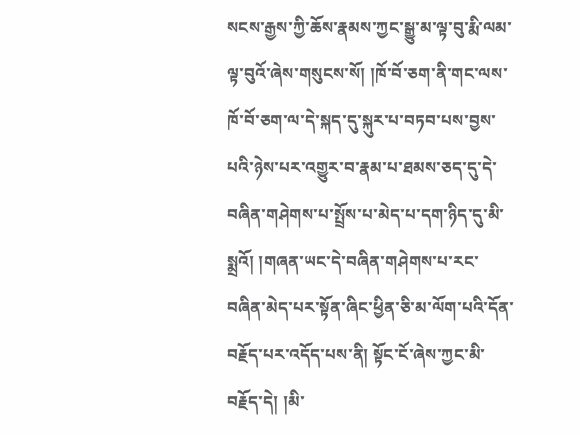སངས་རྒྱས་ཀྱི་ཆོས་རྣམས་ཀྱང་སྒྱུ་མ་ལྟ་བུ་རྨི་ལམ་ལྟ་བུའོ་ཞེས་གསུངས་སོ། །ཁོ་བོ་ཅག་ནི་གང་ལས་ཁོ་བོ་ཅག་ལ་དེ་སྐད་དུ་སྐུར་པ་བཏབ་པས་བྱས་པའི་ཉེས་པར་འགྱུར་བ་རྣམ་པ་ཐམས་ཅད་དུ་དེ་བཞིན་གཤེགས་པ་སྤྲོས་པ་མེད་པ་དག་ཉིད་དུ་མི་སྨྲའོ། །གཞན་ཡང་དེ་བཞིན་གཤེགས་པ་རང་བཞིན་མེད་པར་སྟོན་ཞིང་ཕྱིན་ཅི་མ་ལོག་པའི་དོན་བརྗོད་པར་འདོད་པས་ནི། སྟོང་ངོ་ཞེས་ཀྱང་མི་བརྗོད་དེ། །མི་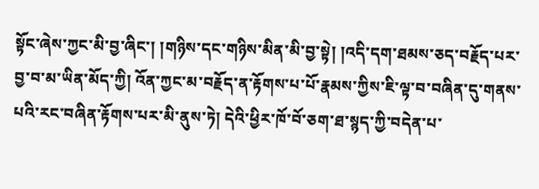སྟོང་ཞེས་ཀྱང་མི་བྱ་ཞིང་། །གཉིས་དང་གཉིས་མིན་མི་བྱ་སྟེ། །འདི་དག་ཐམས་ཅད་བརྗོད་པར་བྱ་བ་མ་ཡིན་མོད་ཀྱི། འོན་ཀྱང་མ་བརྗོད་ན་རྟོགས་པ་པོ་རྣམས་ཀྱིས་ཇི་ལྟ་བ་བཞིན་དུ་གནས་པའི་རང་བཞིན་རྟོགས་པར་མི་ནུས་ཏེ། དེའི་ཕྱིར་ཁོ་བོ་ཅག་ཐ་སྙད་ཀྱི་བདེན་པ་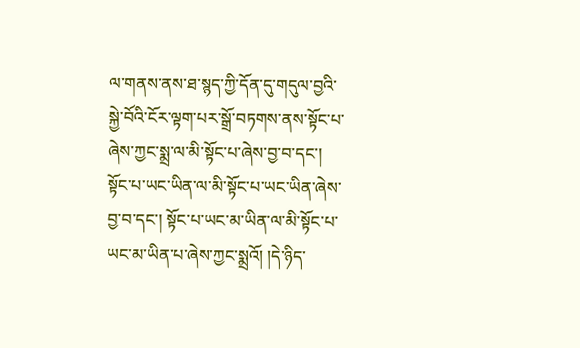ལ་གནས་ནས་ཐ་སྙད་ཀྱི་དོན་དུ་གདུལ་བྱའི་སྐྱེ་བོའི་ངོར་ལྟག་པར་སྒྲོ་བཏགས་ནས་སྟོང་པ་ཞེས་ཀྱང་སྨྲ་ལ་མི་སྟོང་པ་ཞེས་བྱ་བ་དང་། སྟོང་པ་ཡང་ཡིན་ལ་མི་སྟོང་པ་ཡང་ཡིན་ཞེས་བྱ་བ་དང་། སྟོང་པ་ཡང་མ་ཡིན་ལ་མི་སྟོང་པ་ཡང་མ་ཡིན་པ་ཞེས་ཀྱང་སྨྲའོ། །དེ་ཉིད་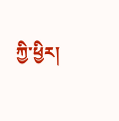ཀྱི་ཕྱིར།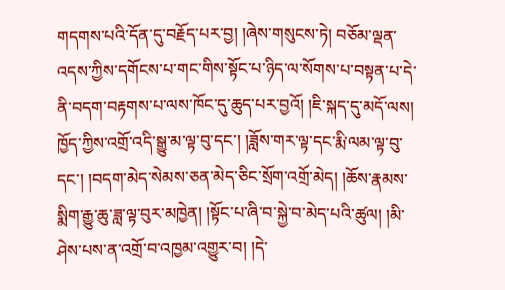གདགས་པའི་དོན་དུ་བརྗོད་པར་བྱ། །ཞེས་གསུངས་ཏེ། བཅོམ་ལྡན་འདས་ཀྱིས་དགོངས་པ་གང་གིས་སྟོང་པ་ཉིད་ལ་སོགས་པ་བསྟན་པ་དེ་ནི་བདག་བརྟགས་པ་ལས་ཁོང་དུ་ཆུད་པར་བྱའོ། །ཇི་སྐད་དུ་མདོ་ལས། ཁྱོད་ཀྱིས་འགྲོ་འདི་སྒྱུ་མ་ལྟ་བུ་དང་། །ཟློས་གར་ལྟ་དང་རྨི་ལམ་ལྟ་བུ་དང་། །བདག་མེད་སེམས་ཅན་མེད་ཅིང་སྲོག་འགྲོ་མེད། །ཆོས་རྣམས་སྨིག་རྒྱུ་ཆུ་ཟླ་ལྟ་བུར་མཁྱེན། །སྟོང་པ་ཞི་བ་སྐྱེ་བ་མེད་པའི་ཚུལ། །མི་ཤེས་པས་ན་འགྲོ་བ་འཁྱམ་འགྱུར་བ། །དེ་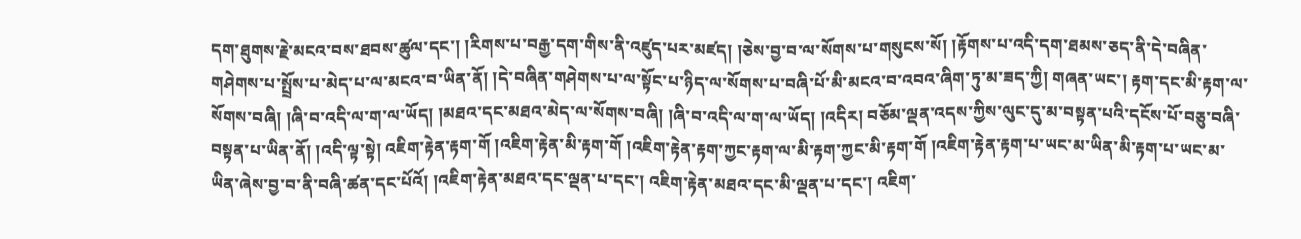དག་ཐུགས་རྗེ་མངའ་བས་ཐབས་ཚུལ་དང་། །རིགས་པ་བརྒྱ་དག་གིས་ནི་འཛུད་པར་མཛད། །ཅེས་བྱ་བ་ལ་སོགས་པ་གསུངས་སོ། །རྟོགས་པ་འདི་དག་ཐམས་ཅད་ནི་དེ་བཞིན་གཤེགས་པ་སྤྲོས་པ་མེད་པ་ལ་མངའ་བ་ཡིན་ནོ། །དེ་བཞིན་གཤེགས་པ་ལ་སྟོང་པ་ཉིད་ལ་སོགས་པ་བཞི་པོ་མི་མངའ་བ་འབའ་ཞིག་ཏུ་མ་ཟད་ཀྱི། གཞན་ཡང་། རྟག་དང་མི་རྟག་ལ་སོགས་བཞི། །ཞི་བ་འདི་ལ་ག་ལ་ཡོད། །མཐའ་དང་མཐའ་མེད་ལ་སོགས་བཞི། །ཞི་བ་འདི་ལ་ག་ལ་ཡོད། །འདིར། བཅོམ་ལྡན་འདས་ཀྱིས་ལུང་དུ་མ་བསྟན་པའི་དངོས་པོ་བཅུ་བཞི་བསྟན་པ་ཡིན་ནོ། །འདི་ལྟ་སྟེ། འཇིག་རྟེན་རྟག་གོ །འཇིག་རྟེན་མི་རྟག་གོ །འཇིག་རྟེན་རྟག་ཀྱང་རྟག་ལ་མི་རྟག་ཀྱང་མི་རྟག་གོ །འཇིག་རྟེན་རྟག་པ་ཡང་མ་ཡིན་མི་རྟག་པ་ཡང་མ་ཡིན་ཞེས་བྱ་བ་ནི་བཞི་ཚན་དང་པོའོ། །འཇིག་རྟེན་མཐའ་དང་ལྡན་པ་དང་། འཇིག་རྟེན་མཐའ་དང་མི་ལྡན་པ་དང་། འཇིག་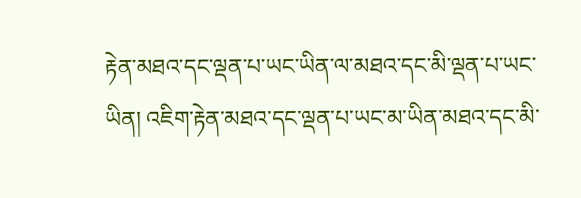རྟེན་མཐའ་དང་ལྡན་པ་ཡང་ཡིན་ལ་མཐའ་དང་མི་ལྡན་པ་ཡང་ཡིན། འཇིག་རྟེན་མཐའ་དང་ལྡན་པ་ཡང་མ་ཡིན་མཐའ་དང་མི་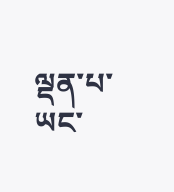ལྡན་པ་ཡང་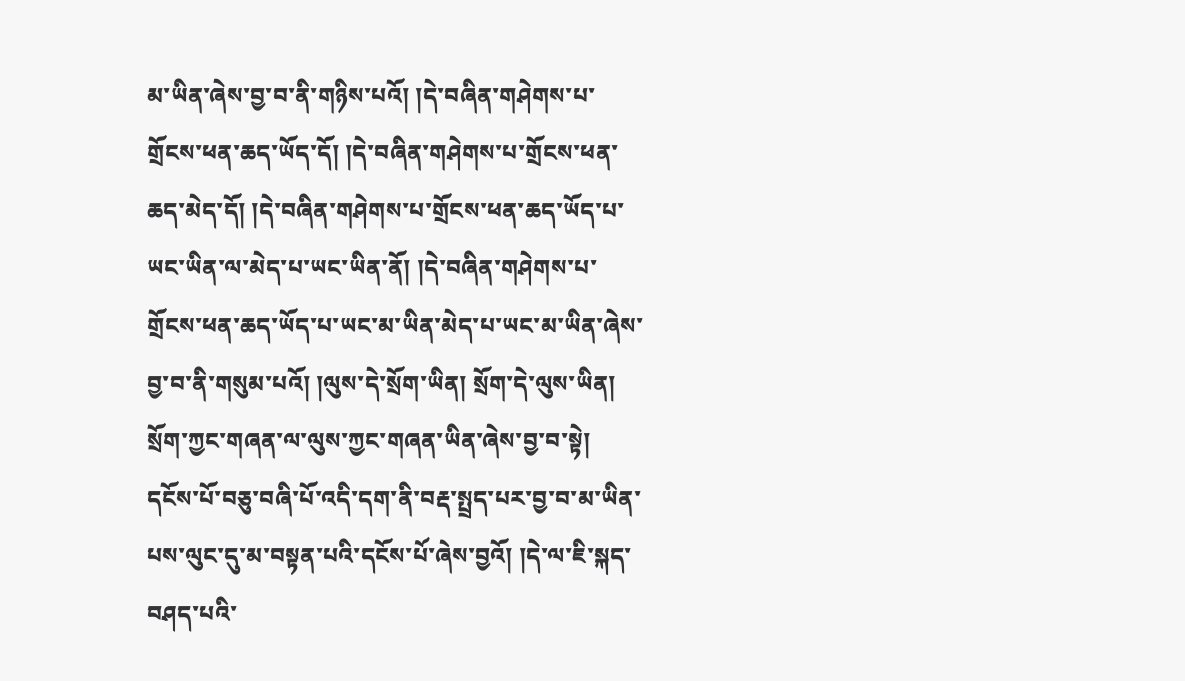མ་ཡིན་ཞེས་བྱ་བ་ནི་གཉིས་པའོ། །དེ་བཞིན་གཤེགས་པ་གྲོངས་ཕན་ཆད་ཡོད་དོ། །དེ་བཞིན་གཤེགས་པ་གྲོངས་ཕན་ཆད་མེད་དོ། །དེ་བཞིན་གཤེགས་པ་གྲོངས་ཕན་ཆད་ཡོད་པ་ཡང་ཡིན་ལ་མེད་པ་ཡང་ཡིན་ནོ། །དེ་བཞིན་གཤེགས་པ་གྲོངས་ཕན་ཆད་ཡོད་པ་ཡང་མ་ཡིན་མེད་པ་ཡང་མ་ཡིན་ཞེས་བྱ་བ་ནི་གསུམ་པའོ། །ལུས་དེ་སྲོག་ཡིན། སྲོག་དེ་ལུས་ཡིན། སྲོག་ཀྱང་གཞན་ལ་ལུས་ཀྱང་གཞན་ཡིན་ཞེས་བྱ་བ་སྟེ། དངོས་པོ་བཅུ་བཞི་པོ་འདི་དག་ནི་བརྡ་སྤྲད་པར་བྱ་བ་མ་ཡིན་པས་ལུང་དུ་མ་བསྟན་པའི་དངོས་པོ་ཞེས་བྱའོ། །དེ་ལ་ཇི་སྐད་བཤད་པའི་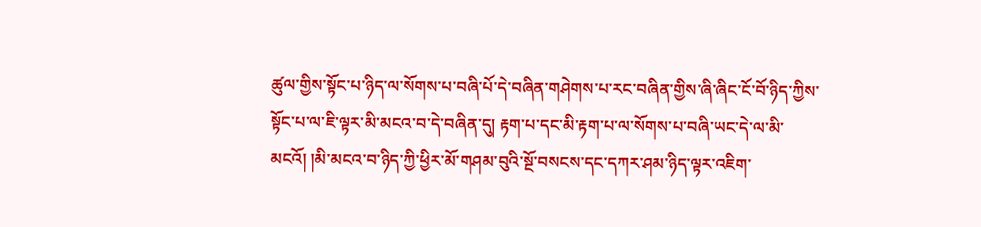ཚུལ་གྱིས་སྟོང་པ་ཉིད་ལ་སོགས་པ་བཞི་པོ་དེ་བཞིན་གཤེགས་པ་རང་བཞིན་གྱིས་ཞི་ཞིང་ངོ་བོ་ཉིད་ཀྱིས་སྟོང་པ་ལ་ཇི་ལྟར་མི་མངའ་བ་དེ་བཞིན་དུ། རྟག་པ་དང་མི་རྟག་པ་ལ་སོགས་པ་བཞི་ཡང་དེ་ལ་མི་མངའོ། །མི་མངའ་བ་ཉིད་ཀྱི་ཕྱིར་མོ་གཤམ་བུའི་སྔོ་བསངས་དང་དཀར་ཤམ་ཉིད་ལྟར་འཇིག་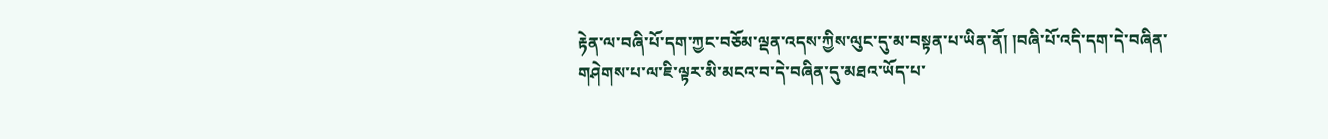རྟེན་ལ་བཞི་པོ་དག་ཀྱང་བཅོམ་ལྡན་འདས་ཀྱིས་ལུང་དུ་མ་བསྟན་པ་ཡིན་ནོ། །བཞི་པོ་འདི་དག་དེ་བཞིན་གཤེགས་པ་ལ་ཇི་ལྟར་མི་མངའ་བ་དེ་བཞིན་དུ་མཐའ་ཡོད་པ་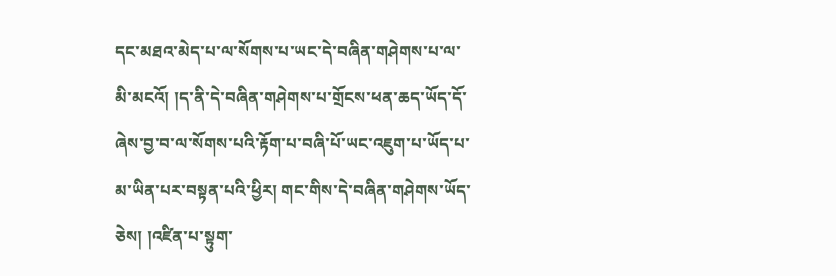དང་མཐའ་མེད་པ་ལ་སོགས་པ་ཡང་དེ་བཞིན་གཤེགས་པ་ལ་མི་མངའོ། །ད་ནི་དེ་བཞིན་གཤེགས་པ་གྲོངས་ཕན་ཆད་ཡོད་དོ་ཞེས་བྱ་བ་ལ་སོགས་པའི་རྟོག་པ་བཞི་པོ་ཡང་འཇུག་པ་ཡོད་པ་མ་ཡིན་པར་བསྟན་པའི་ཕྱིར། གང་གིས་དེ་བཞིན་གཤེགས་ཡོད་ཅེས། །འཛིན་པ་སྟུག་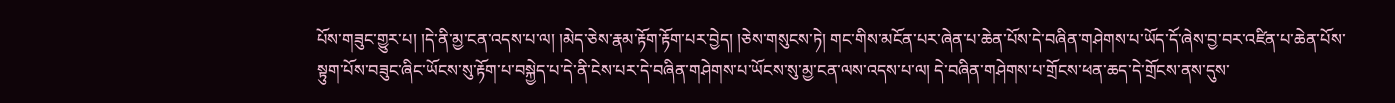པོས་གཟུང་གྱུར་པ། །དེ་ནི་མྱ་ངན་འདས་པ་ལ། །མེད་ཅེས་རྣམ་རྟོག་རྟོག་པར་བྱེད། །ཅེས་གསུངས་ཏེ། གང་གིས་མངོན་པར་ཞེན་པ་ཆེན་པོས་དེ་བཞིན་གཤེགས་པ་ཡོད་དོ་ཞེས་བྱ་བར་འཛིན་པ་ཆེན་པོས་སྟུག་པོས་བཟུང་ཞིང་ཡོངས་སུ་རྟོག་པ་བསྐྱེད་པ་དེ་ནི་ངེས་པར་དེ་བཞིན་གཤེགས་པ་ཡོངས་སུ་མྱ་ངན་ལས་འདས་པ་ལ། དེ་བཞིན་གཤེགས་པ་གྲོངས་ཕན་ཆད་དེ་གྲོངས་ནས་དུས་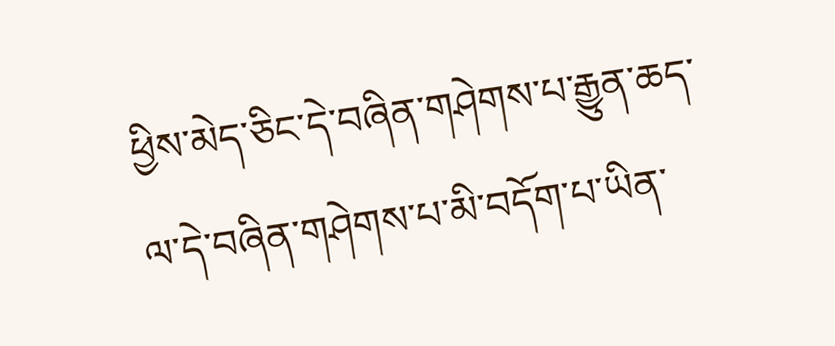ཕྱིས་མེད་ཅིང་དེ་བཞིན་གཤེགས་པ་རྒྱུན་ཆད་ལ་དེ་བཞིན་གཤེགས་པ་མི་བདོག་པ་ཡིན་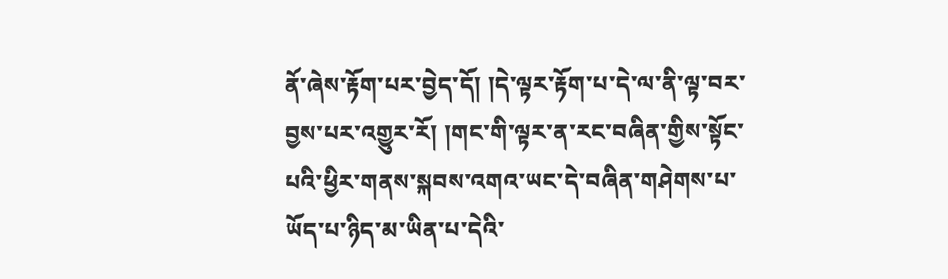ནོ་ཞེས་རྟོག་པར་བྱེད་དོ། །དེ་ལྟར་རྟོག་པ་དེ་ལ་ནི་ལྟ་བར་བྱས་པར་འགྱུར་རོ། །གང་གི་ལྟར་ན་རང་བཞིན་གྱིས་སྟོང་པའི་ཕྱིར་གནས་སྐབས་འགའ་ཡང་དེ་བཞིན་གཤེགས་པ་ཡོད་པ་ཉིད་མ་ཡིན་པ་དེའི་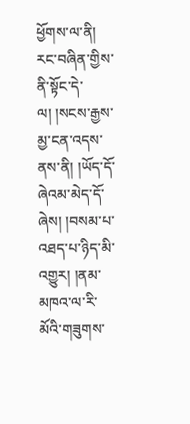ཕྱོགས་ལ་ནི། རང་བཞིན་གྱིས་ནི་སྟོང་དེ་ལ། །སངས་རྒྱས་མྱ་ངན་འདས་ནས་ནི། །ཡོད་དོ་ཞེའམ་མེད་དོ་ཞེས། །བསམ་པ་འཐད་པ་ཉིད་མི་འགྱུར། །ནམ་མཁའ་ལ་རི་མོའི་གཟུགས་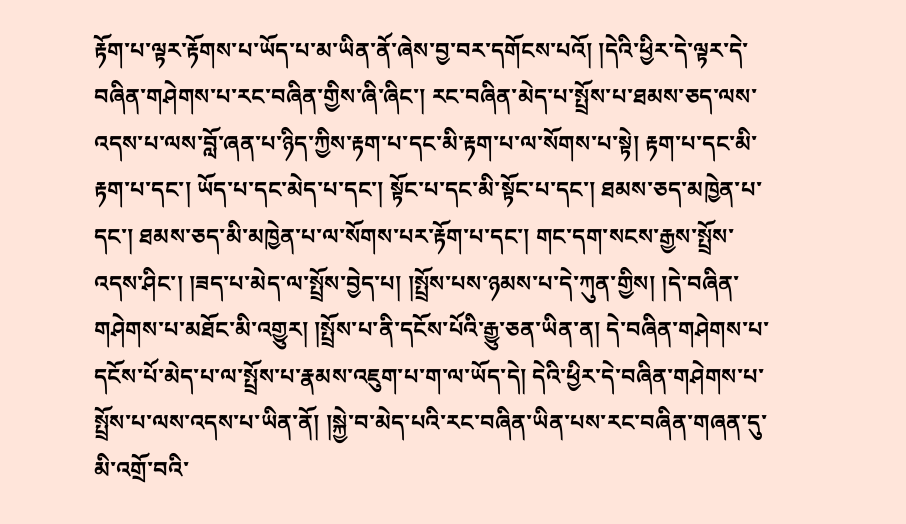རྟོག་པ་ལྟར་རྟོགས་པ་ཡོད་པ་མ་ཡིན་ནོ་ཞེས་བྱ་བར་དགོངས་པའོ། །དེའི་ཕྱིར་དེ་ལྟར་དེ་བཞིན་གཤེགས་པ་རང་བཞིན་གྱིས་ཞི་ཞིང་། རང་བཞིན་མེད་པ་སྤྲོས་པ་ཐམས་ཅད་ལས་འདས་པ་ལས་བློ་ཞན་པ་ཉིད་ཀྱིས་རྟག་པ་དང་མི་རྟག་པ་ལ་སོགས་པ་སྟེ། རྟག་པ་དང་མི་རྟག་པ་དང་། ཡོད་པ་དང་མེད་པ་དང་། སྟོང་པ་དང་མི་སྟོང་པ་དང་། ཐམས་ཅད་མཁྱེན་པ་དང་། ཐམས་ཅད་མི་མཁྱེན་པ་ལ་སོགས་པར་རྟོག་པ་དང་། གང་དག་སངས་རྒྱས་སྤྲོས་འདས་ཤིང་། །ཟད་པ་མེད་ལ་སྤྲོས་བྱེད་པ། །སྤྲོས་པས་ཉམས་པ་དེ་ཀུན་གྱིས། །དེ་བཞིན་གཤེགས་པ་མཐོང་མི་འགྱུར། །སྤྲོས་པ་ནི་དངོས་པོའི་རྒྱུ་ཅན་ཡིན་ན། དེ་བཞིན་གཤེགས་པ་དངོས་པོ་མེད་པ་ལ་སྤྲོས་པ་རྣམས་འཇུག་པ་ག་ལ་ཡོད་དེ། དེའི་ཕྱིར་དེ་བཞིན་གཤེགས་པ་སྤྲོས་པ་ལས་འདས་པ་ཡིན་ནོ། །སྐྱེ་བ་མེད་པའི་རང་བཞིན་ཡིན་པས་རང་བཞིན་གཞན་དུ་མི་འགྲོ་བའི་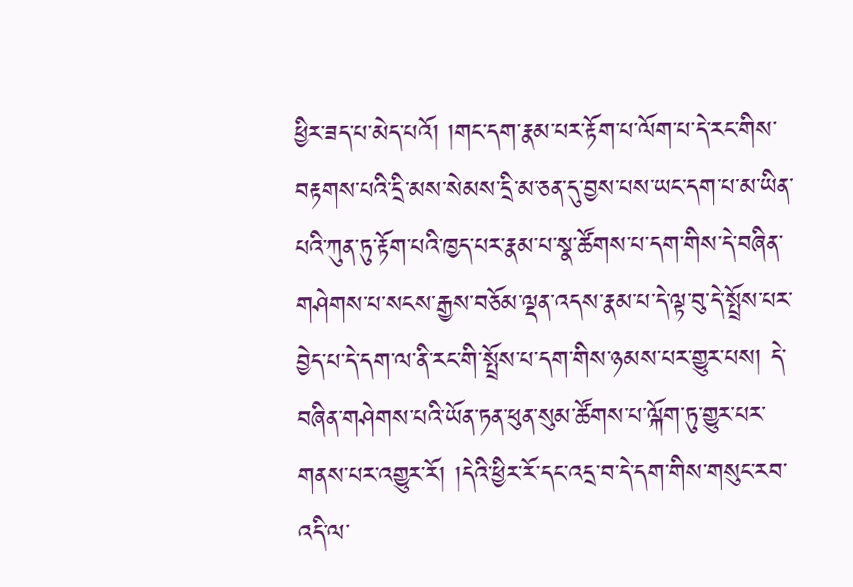ཕྱིར་ཟད་པ་མེད་པའོ། །གང་དག་རྣམ་པར་རྟོག་པ་ལོག་པ་དེ་རང་གིས་བརྟགས་པའི་དྲི་མས་སེམས་དྲི་མ་ཅན་དུ་བྱས་པས་ཡང་དག་པ་མ་ཡིན་པའི་ཀུན་ཏུ་རྟོག་པའི་ཁྱད་པར་རྣམ་པ་སྣ་ཚོགས་པ་དག་གིས་དེ་བཞིན་གཤེགས་པ་སངས་རྒྱས་བཅོམ་ལྡན་འདས་རྣམ་པ་དེ་ལྟ་བུ་དེ་སྤྲོས་པར་བྱེད་པ་དེ་དག་ལ་ནི་རང་གི་སྤྲོས་པ་དག་གིས་ཉམས་པར་གྱུར་པས། དེ་བཞིན་གཤེགས་པའི་ཡོན་ཏན་ཕུན་སུམ་ཚོགས་པ་ལྐོག་ཏུ་གྱུར་པར་གནས་པར་འགྱུར་རོ། །དེའི་ཕྱིར་རོ་དང་འདྲ་བ་དེ་དག་གིས་གསུང་རབ་འདི་ལ་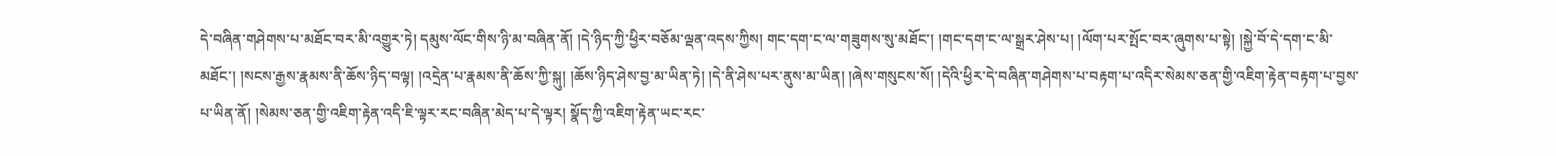དེ་བཞིན་གཤེགས་པ་མཐོང་བར་མི་འགྱུར་ཏེ། དམུས་ལོང་གིས་ཉི་མ་བཞིན་ནོ། །དེ་ཉིད་ཀྱི་ཕྱིར་བཅོམ་ལྡན་འདས་ཀྱིས། གང་དག་ང་ལ་གཟུགས་སུ་མཐོང་། །གང་དག་ང་ལ་སྒྲར་ཤེས་པ། །ལོག་པར་སྤོང་བར་ཞུགས་པ་སྟེ། །སྐྱེ་བོ་དེ་དག་ང་མི་མཐོང་། །སངས་རྒྱས་རྣམས་ནི་ཆོས་ཉིད་བལྟ། །འདྲེན་པ་རྣམས་ནི་ཆོས་ཀྱི་སྐུ། །ཆོས་ཉིད་ཤེས་བྱ་མ་ཡིན་ཏེ། །དེ་ནི་ཤེས་པར་ནུས་མ་ཡིན། །ཞེས་གསུངས་སོ། །དེའི་ཕྱིར་དེ་བཞིན་གཤེགས་པ་བརྟག་པ་འདིར་སེམས་ཅན་གྱི་འཇིག་རྟེན་བརྟག་པ་བྱས་པ་ཡིན་ནོ། །སེམས་ཅན་གྱི་འཇིག་རྟེན་འདི་ཇི་ལྟར་རང་བཞིན་མེད་པ་དེ་ལྟར། སྣོད་ཀྱི་འཇིག་རྟེན་ཡང་རང་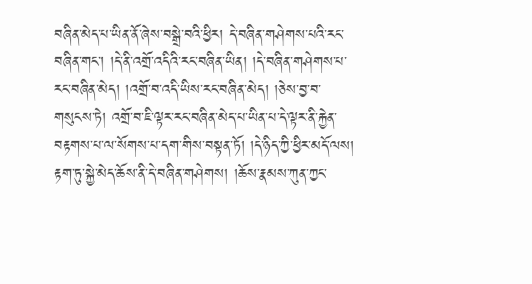བཞིན་མེད་པ་ཡིན་ནོ་ཞེས་བསྒྲེ་བའི་ཕྱིར། དེ་བཞིན་གཤེགས་པའི་རང་བཞིན་གང་། །དེ་ནི་འགྲོ་འདིའི་རང་བཞིན་ཡིན། །དེ་བཞིན་གཤེགས་པ་རང་བཞིན་མེད། །འགྲོ་བ་འདི་ཡིས་རང་བཞིན་མེད། །ཅེས་བྱ་བ་གསུངས་ཏེ། འགྲོ་བ་ཇི་ལྟར་རང་བཞིན་མེད་པ་ཡིན་པ་དེ་ལྟར་ནི་རྐྱེན་བརྟགས་པ་ལ་སོགས་པ་དག་གིས་བསྟན་ཏོ། །དེ་ཉིད་ཀྱི་ཕྱིར་མདོ་ལས། རྟག་ཏུ་སྐྱེ་མེད་ཆོས་ནི་དེ་བཞིན་གཤེགས། །ཆོས་རྣམས་ཀུན་ཀྱང་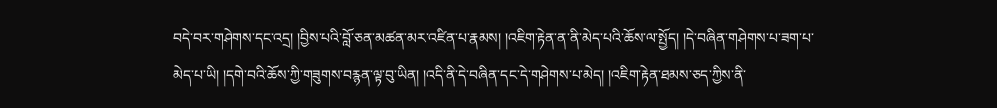བདེ་བར་གཤེགས་དང་འདྲ། །བྱིས་པའི་བློ་ཅན་མཚན་མར་འཛིན་པ་རྣམས། །འཇིག་རྟེན་ན་ནི་མེད་པའི་ཆོས་ལ་སྤྱོད། །དེ་བཞིན་གཤེགས་པ་ཟག་པ་མེད་པ་ཡི། །དགེ་བའི་ཆོས་ཀྱི་གཟུགས་བརྙན་ལྟ་བུ་ཡིན། །འདི་ནི་དེ་བཞིན་དང་དེ་གཤེགས་པ་མེད། །འཇིག་རྟེན་ཐམས་ཅད་ཀྱིས་ནི་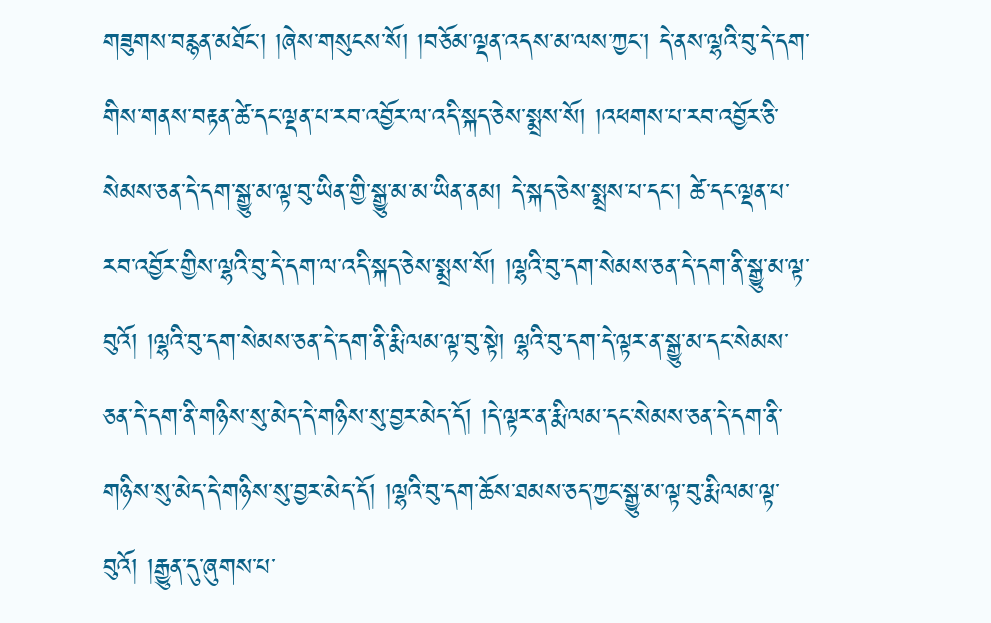གཟུགས་བརྙན་མཐོང་། །ཞེས་གསུངས་སོ། །བཅོམ་ལྡན་འདས་མ་ལས་ཀྱང་། དེ་ནས་ལྷའི་བུ་དེ་དག་གིས་གནས་བརྟན་ཚེ་དང་ལྡན་པ་རབ་འབྱོར་ལ་འདི་སྐད་ཅེས་སྨྲས་སོ། །འཕགས་པ་རབ་འབྱོར་ཅི་སེམས་ཅན་དེ་དག་སྒྱུ་མ་ལྟ་བུ་ཡིན་གྱི་སྒྱུ་མ་མ་ཡིན་ནམ། དེ་སྐད་ཅེས་སྨྲས་པ་དང་། ཚེ་དང་ལྡན་པ་རབ་འབྱོར་གྱིས་ལྷའི་བུ་དེ་དག་ལ་འདི་སྐད་ཅེས་སྨྲས་སོ། །ལྷའི་བུ་དག་སེམས་ཅན་དེ་དག་ནི་སྒྱུ་མ་ལྟ་བུའོ། །ལྷའི་བུ་དག་སེམས་ཅན་དེ་དག་ནི་རྨི་ལམ་ལྟ་བུ་སྟེ། ལྷའི་བུ་དག་དེ་ལྟར་ན་སྒྱུ་མ་དང་སེམས་ཅན་དེ་དག་ནི་གཉིས་སུ་མེད་དེ་གཉིས་སུ་བྱར་མེད་དོ། །དེ་ལྟར་ན་རྨི་ལམ་དང་སེམས་ཅན་དེ་དག་ནི་གཉིས་སུ་མེད་དེ་གཉིས་སུ་བྱར་མེད་དོ། །ལྷའི་བུ་དག་ཆོས་ཐམས་ཅད་ཀྱང་སྒྱུ་མ་ལྟ་བུ་རྨི་ལམ་ལྟ་བུའོ། །རྒྱུན་དུ་ཞུགས་པ་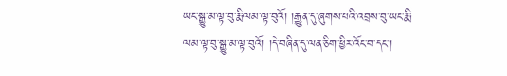ཡང་སྒྱུ་མ་ལྟ་བུ་རྨི་ལམ་ལྟ་བུའོ། །རྒྱུན་དུ་ཞུགས་པའི་འབྲས་བུ་ཡང་རྨི་ལམ་ལྟ་བུ་སྒྱུ་མ་ལྟ་བུའོ། །དེ་བཞིན་དུ་ལན་ཅིག་ཕྱིར་འོང་བ་དང་།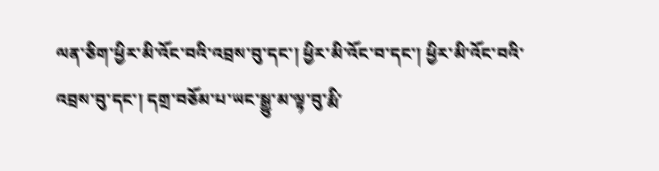ལན་ཅིག་ཕྱིར་མི་འོང་བའི་འབྲས་བུ་དང་། ཕྱིར་མི་འོང་བ་དང་། ཕྱིར་མི་འོང་བའི་འབྲས་བུ་དང་། དགྲ་བཅོམ་པ་ཡང་སྒྱུ་མ་ལྟ་བུ་རྨི་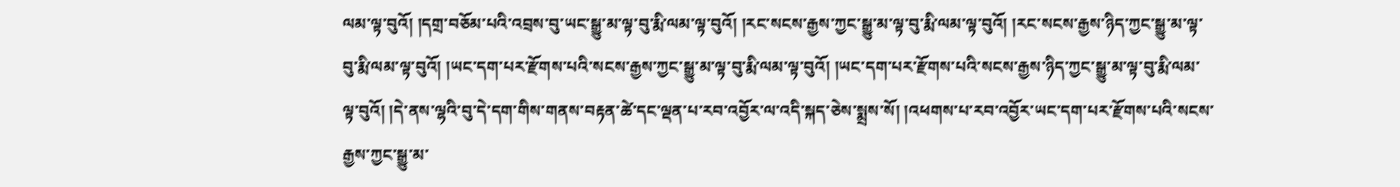ལམ་ལྟ་བུའོ། །དགྲ་བཅོམ་པའི་འབྲས་བུ་ཡང་སྒྱུ་མ་ལྟ་བུ་རྨི་ལམ་ལྟ་བུའོ། །རང་སངས་རྒྱས་ཀྱང་སྒྱུ་མ་ལྟ་བུ་རྨི་ལམ་ལྟ་བུའོ། །རང་སངས་རྒྱས་ཉིད་ཀྱང་སྒྱུ་མ་ལྟ་བུ་རྨི་ལམ་ལྟ་བུའོ། །ཡང་དག་པར་རྫོགས་པའི་སངས་རྒྱས་ཀྱང་སྒྱུ་མ་ལྟ་བུ་རྨི་ལམ་ལྟ་བུའོ། །ཡང་དག་པར་རྫོགས་པའི་སངས་རྒྱས་ཉིད་ཀྱང་སྒྱུ་མ་ལྟ་བུ་རྨི་ལམ་ལྟ་བུའོ། །དེ་ནས་ལྷའི་བུ་དེ་དག་གིས་གནས་བརྟན་ཚེ་དང་ལྡན་པ་རབ་འབྱོར་ལ་འདི་སྐད་ཅེས་སྨྲས་སོ། །འཕགས་པ་རབ་འབྱོར་ཡང་དག་པར་རྫོགས་པའི་སངས་རྒྱས་ཀྱང་སྒྱུ་མ་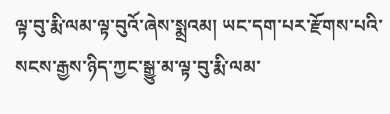ལྟ་བུ་རྨི་ལམ་ལྟ་བུའོ་ཞེས་སྨྲའམ། ཡང་དག་པར་རྫོགས་པའི་སངས་རྒྱས་ཉིད་ཀྱང་སྒྱུ་མ་ལྟ་བུ་རྨི་ལམ་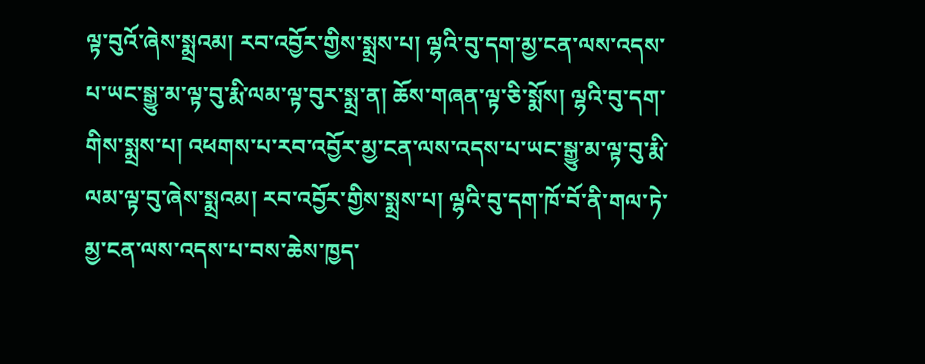ལྟ་བུའོ་ཞེས་སྨྲའམ། རབ་འབྱོར་གྱིས་སྨྲས་པ། ལྷའི་བུ་དག་མྱ་ངན་ལས་འདས་པ་ཡང་སྒྱུ་མ་ལྟ་བུ་རྨི་ལམ་ལྟ་བུར་སྨྲ་ན། ཆོས་གཞན་ལྟ་ཅི་སྨོས། ལྷའི་བུ་དག་གིས་སྨྲས་པ། འཕགས་པ་རབ་འབྱོར་མྱ་ངན་ལས་འདས་པ་ཡང་སྒྱུ་མ་ལྟ་བུ་རྨི་ལམ་ལྟ་བུ་ཞེས་སྨྲའམ། རབ་འབྱོར་གྱིས་སྨྲས་པ། ལྷའི་བུ་དག་ཁོ་བོ་ནི་གལ་ཏེ་མྱ་ངན་ལས་འདས་པ་བས་ཆེས་ཁྱད་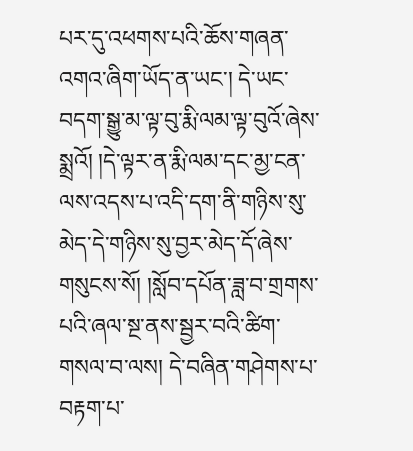པར་དུ་འཕགས་པའི་ཆོས་གཞན་འགའ་ཞིག་ཡོད་ན་ཡང་། དེ་ཡང་བདག་སྒྱུ་མ་ལྟ་བུ་རྨི་ལམ་ལྟ་བུའོ་ཞེས་སྨྲའོ། །དེ་ལྟར་ན་རྨི་ལམ་དང་མྱ་ངན་ལས་འདས་པ་འདི་དག་ནི་གཉིས་སུ་མེད་དེ་གཉིས་སུ་བྱར་མེད་དོ་ཞེས་གསུངས་སོ། །སློབ་དཔོན་ཟླ་བ་གྲགས་པའི་ཞལ་སྔ་ནས་སྦྱར་བའི་ཚིག་གསལ་བ་ལས། དེ་བཞིན་གཤེགས་པ་བརྟག་པ་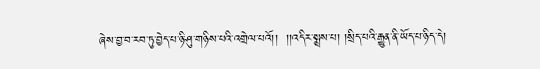ཞེས་བྱ་བ་རབ་ཏུ་བྱེད་པ་ཉི་ཤུ་གཉིས་པའི་འགྲེལ་པའོ།།  །།འདིར་སྨྲས་པ། །སྲིད་པའི་རྒྱུན་ནི་ཡོད་པ་ཉིད་དེ།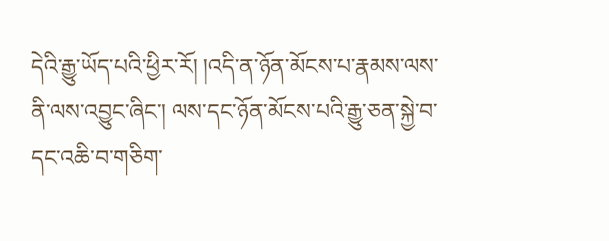དེའི་རྒྱུ་ཡོད་པའི་ཕྱིར་རོ། །འདི་ན་ཉོན་མོངས་པ་རྣམས་ལས་ནི་ལས་འབྱུང་ཞིང་། ལས་དང་ཉོན་མོངས་པའི་རྒྱུ་ཅན་སྐྱེ་བ་དང་འཆི་བ་གཅིག་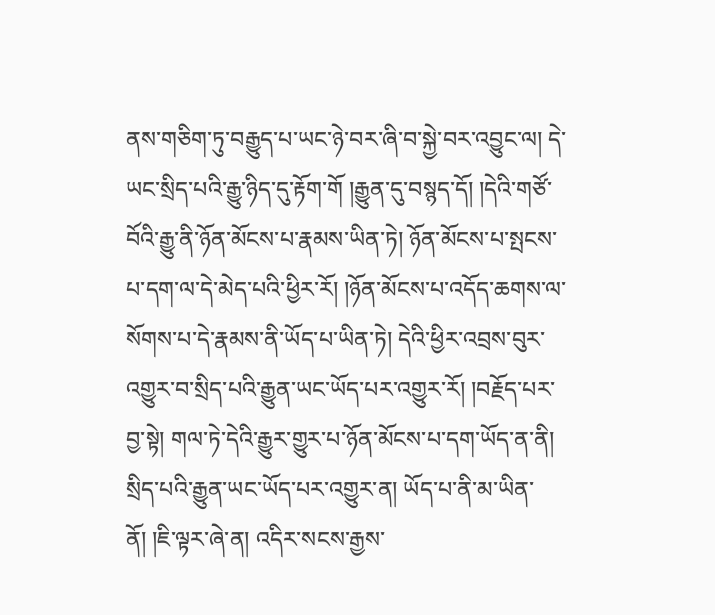ནས་གཅིག་ཏུ་བརྒྱུད་པ་ཡང་ཉེ་བར་ཞི་བ་སྐྱེ་བར་འབྱུང་ལ། དེ་ཡང་སྲིད་པའི་རྒྱུ་ཉིད་དུ་རྟོག་གོ །རྒྱུན་དུ་བསྙད་དོ། །དེའི་གཙོ་བོའི་རྒྱུ་ནི་ཉོན་མོངས་པ་རྣམས་ཡིན་ཏེ། ཉོན་མོངས་པ་སྤངས་པ་དག་ལ་དེ་མེད་པའི་ཕྱིར་རོ། །ཉོན་མོངས་པ་འདོད་ཆགས་ལ་སོགས་པ་དེ་རྣམས་ནི་ཡོད་པ་ཡིན་ཏེ། དེའི་ཕྱིར་འབྲས་བུར་འགྱུར་བ་སྲིད་པའི་རྒྱུན་ཡང་ཡོད་པར་འགྱུར་རོ། །བརྗོད་པར་བྱ་སྟེ། གལ་ཏེ་དེའི་རྒྱུར་གྱུར་པ་ཉོན་མོངས་པ་དག་ཡོད་ན་ནི། སྲིད་པའི་རྒྱུན་ཡང་ཡོད་པར་འགྱུར་ན། ཡོད་པ་ནི་མ་ཡིན་ནོ། །ཇི་ལྟར་ཞེ་ན། འདིར་སངས་རྒྱས་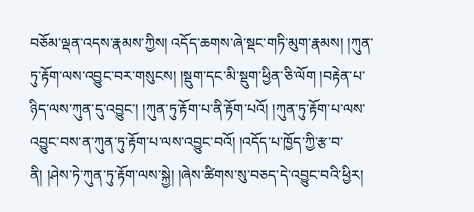བཅོམ་ལྡན་འདས་རྣམས་ཀྱིས། འདོད་ཆགས་ཞེ་སྡང་གཏི་མུག་རྣམས། །ཀུན་ཏུ་རྟོག་ལས་འབྱུང་བར་གསུངས། །སྡུག་དང་མི་སྡུག་ཕྱིན་ཅི་ལོག །བརྟེན་པ་ཉིད་ལས་ཀུན་དུ་འབྱུང་། །ཀུན་ཏུ་རྟོག་པ་ནི་རྟོག་པའོ། །ཀུན་ཏུ་རྟོག་པ་ལས་འབྱུང་བས་ན་ཀུན་ཏུ་རྟོག་པ་ལས་འབྱུང་བའོ། །འདོད་པ་ཁྱོད་ཀྱི་རྩ་བ་ནི། །ཤེས་ཏེ་ཀུན་ཏུ་རྟོག་ལས་སྐྱེ། །ཞེས་ཚིགས་སུ་བཅད་དེ་འབྱུང་བའི་ཕྱིར།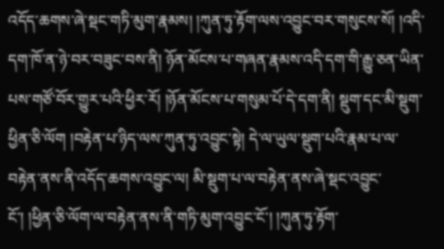འདོད་ཆགས་ཞེ་སྡང་གཏི་མུག་རྣམས། །ཀུན་ཏུ་རྟོག་ལས་འབྱུང་བར་གསུངས་སོ། །འདི་དག་ཁོ་ན་ཉེ་བར་བཟུང་བས་ནི། ཉོན་མོངས་པ་གཞན་རྣམས་འདི་དག་གི་རྒྱུ་ཅན་ཡིན་པས་གཙོ་བོར་གྱུར་པའི་ཕྱིར་རོ། །ཉོན་མོངས་པ་གསུམ་པོ་དེ་དག་ནི། སྡུག་དང་མི་སྡུག་ཕྱིན་ཅི་ལོག །བརྟེན་པ་ཉིད་ལས་ཀུན་ཏུ་འབྱུང་སྟེ། དེ་ལ་ཡུལ་སྡུག་པའི་རྣམ་པ་ལ་བརྟེན་ནས་ནི་འདོད་ཆགས་འབྱུང་ལ། མི་སྡུག་པ་ལ་བརྟེན་ནས་ཞེ་སྡང་འབྱུང་ངོ་། །ཕྱིན་ཅི་ལོག་ལ་བརྟེན་ནས་ནི་གཏི་མུག་འབྱུང་ངོ་། །ཀུན་ཏུ་རྟོག་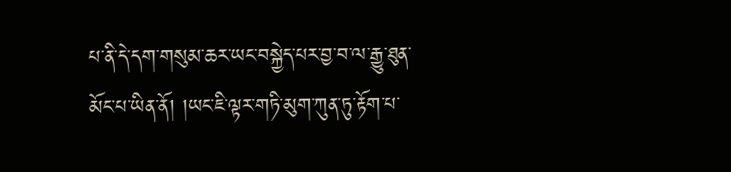པ་ནི་དེ་དག་གསུམ་ཆར་ཡང་བསྐྱེད་པར་བྱ་བ་ལ་རྒྱུ་ཐུན་མོང་པ་ཡིན་ནོ། །ཡང་ཇི་ལྟར་གཏི་མུག་ཀུན་ཏུ་རྟོག་པ་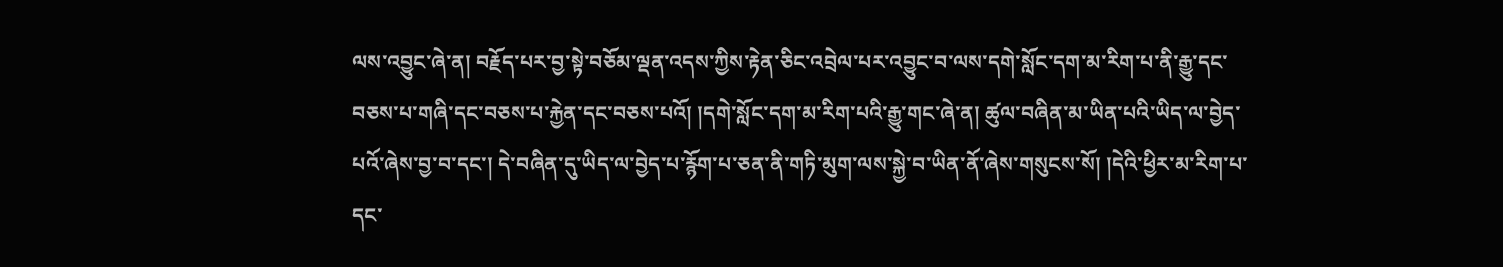ལས་འབྱུང་ཞེ་ན། བརྗོད་པར་བྱ་སྟེ་བཅོམ་ལྡན་འདས་ཀྱིས་རྟེན་ཅིང་འབྲེལ་པར་འབྱུང་བ་ལས་དགེ་སློང་དག་མ་རིག་པ་ནི་རྒྱུ་དང་བཅས་པ་གཞི་དང་བཅས་པ་རྐྱེན་དང་བཅས་པའོ། །དགེ་སློང་དག་མ་རིག་པའི་རྒྱུ་གང་ཞེ་ན། ཚུལ་བཞིན་མ་ཡིན་པའི་ཡིད་ལ་བྱེད་པའོ་ཞེས་བྱ་བ་དང་། དེ་བཞིན་དུ་ཡིད་ལ་བྱེད་པ་རྙོག་པ་ཅན་ནི་གཏི་མུག་ལས་སྐྱེ་བ་ཡིན་ནོ་ཞེས་གསུངས་སོ། །དེའི་ཕྱིར་མ་རིག་པ་དང་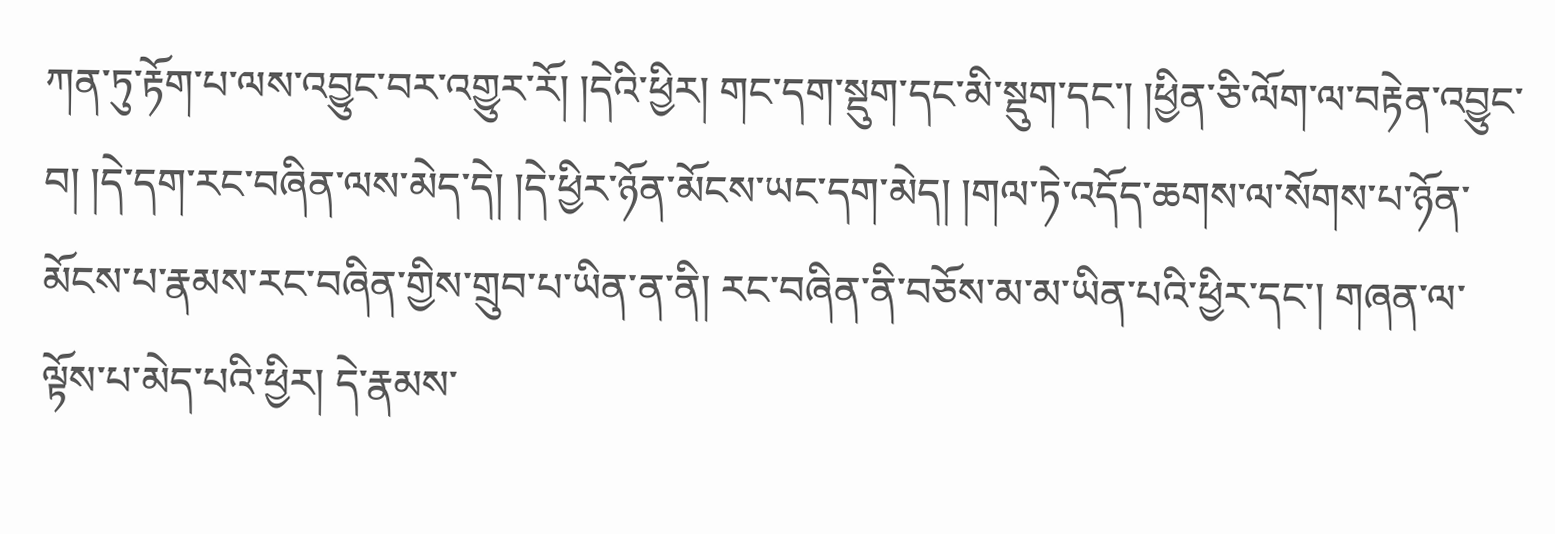ཀན་ཏུ་རྟོག་པ་ལས་འབྱུང་བར་འགྱུར་རོ། །དེའི་ཕྱིར། གང་དག་སྡུག་དང་མི་སྡུག་དང་། །ཕྱིན་ཅི་ལོག་ལ་བརྟེན་འབྱུང་བ། །དེ་དག་རང་བཞིན་ལས་མེད་དེ། །དེ་ཕྱིར་ཉོན་མོངས་ཡང་དག་མེད། །གལ་ཏེ་འདོད་ཆགས་ལ་སོགས་པ་ཉོན་མོངས་པ་རྣམས་རང་བཞིན་གྱིས་གྲུབ་པ་ཡིན་ན་ནི། རང་བཞིན་ནི་བཅོས་མ་མ་ཡིན་པའི་ཕྱིར་དང་། གཞན་ལ་ལྟོས་པ་མེད་པའི་ཕྱིར། དེ་རྣམས་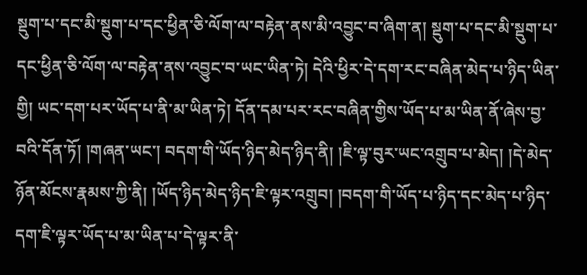སྡུག་པ་དང་མི་སྡུག་པ་དང་ཕྱིན་ཅི་ལོག་ལ་བརྟེན་ནས་མི་འབྱུང་བ་ཞིག་ན། སྡུག་པ་དང་མི་སྡུག་པ་དང་ཕྱིན་ཅི་ལོག་ལ་བརྟེན་ནས་འབྱུང་བ་ཡང་ཡིན་ཏེ། དེའི་ཕྱིར་དེ་དག་རང་བཞིན་མེད་པ་ཉིད་ཡིན་གྱི། ཡང་དག་པར་ཡོད་པ་ནི་མ་ཡིན་ཏེ། དོན་དམ་པར་རང་བཞིན་གྱིས་ཡོད་པ་མ་ཡིན་ནོ་ཞེས་བྱ་བའི་དོན་ཏོ། །གཞན་ཡང་། བདག་གི་ཡོད་ཉིད་མེད་ཉིད་ནི། །ཇི་ལྟ་བུར་ཡང་འགྲུབ་པ་མེད། །དེ་མེད་ཉོན་མོངས་རྣམས་ཀྱི་ནི། །ཡོད་ཉིད་མེད་ཉིད་ཇི་ལྟར་འགྲུབ། །བདག་གི་ཡོད་པ་ཉིད་དང་མེད་པ་ཉིད་དག་ཇི་ལྟར་ཡོད་པ་མ་ཡིན་པ་དེ་ལྟར་ནི་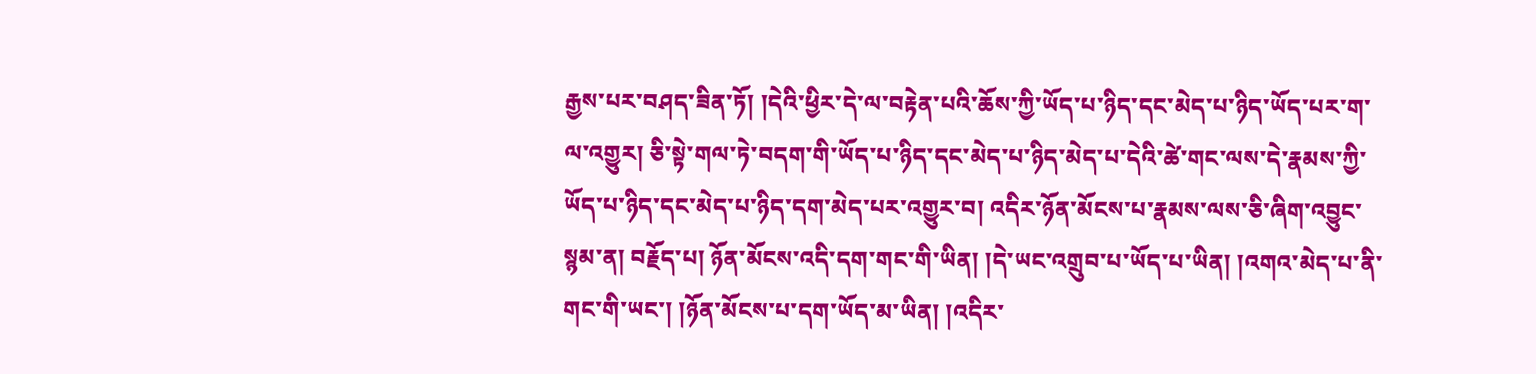རྒྱས་པར་བཤད་ཟིན་ཏོ། །དེའི་ཕྱིར་དེ་ལ་བརྟེན་པའི་ཆོས་ཀྱི་ཡོད་པ་ཉིད་དང་མེད་པ་ཉིད་ཡོད་པར་ག་ལ་འགྱུར། ཅི་སྟེ་གལ་ཏེ་བདག་གི་ཡོད་པ་ཉིད་དང་མེད་པ་ཉིད་མེད་པ་དེའི་ཚེ་གང་ལས་དེ་རྣམས་ཀྱི་ཡོད་པ་ཉིད་དང་མེད་པ་ཉིད་དག་མེད་པར་འགྱུར་བ། འདིར་ཉོན་མོངས་པ་རྣམས་ལས་ཅི་ཞིག་འབྱུང་སྙམ་ན། བརྗོད་པ། ཉོན་མོངས་འདི་དག་གང་གི་ཡིན། །དེ་ཡང་འགྲུབ་པ་ཡོད་པ་ཡིན། །འགའ་མེད་པ་ནི་གང་གི་ཡང་། །ཉོན་མོངས་པ་དག་ཡོད་མ་ཡིན། །འདིར་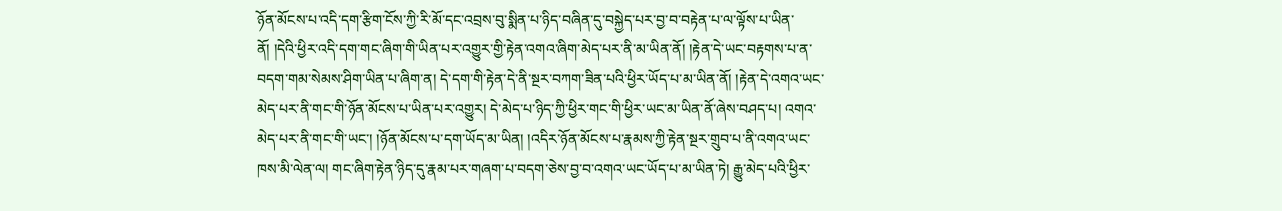ཉོན་མོངས་པ་འདི་དག་རྩིག་ངོས་ཀྱི་རི་མོ་དང་འབྲས་བུ་སྨིན་པ་ཉིད་བཞིན་དུ་བསྐྱེད་པར་བྱ་བ་བརྟེན་པ་ལ་ལྟོས་པ་ཡིན་ནོ། །དེའི་ཕྱིར་འདི་དག་གང་ཞིག་གི་ཡིན་པར་འགྱུར་གྱི་རྟེན་འགའ་ཞིག་མེད་པར་ནི་མ་ཡིན་ནོ། །རྟེན་དེ་ཡང་བརྟགས་པ་ན་བདག་གམ་སེམས་ཤིག་ཡིན་པ་ཞིག་ན། དེ་དག་གི་རྟེན་དེ་ནི་སྔར་བཀག་ཟིན་པའི་ཕྱིར་ཡོད་པ་མ་ཡིན་ནོ། །རྟེན་དེ་འགའ་ཡང་མེད་པར་ནི་གང་གི་ཉོན་མོངས་པ་ཡིན་པར་འགྱུར། དེ་མེད་པ་ཉིད་ཀྱི་ཕྱིར་གང་གི་ཕྱིར་ཡང་མ་ཡིན་ནོ་ཞེས་བཤད་པ། འགའ་མེད་པར་ནི་གང་གི་ཡང་། །ཉོན་མོངས་པ་དག་ཡོད་མ་ཡིན། །འདིར་ཉོན་མོངས་པ་རྣམས་ཀྱི་རྟེན་སྔར་གྲུབ་པ་ནི་འགའ་ཡང་ཁས་མི་ལེན་ལ། གང་ཞིག་རྟེན་ཉིད་དུ་རྣམ་པར་གཞག་པ་བདག་ཅེས་བྱ་བ་འགའ་ཡང་ཡོད་པ་མ་ཡིན་ཏེ། རྒྱུ་མེད་པའི་ཕྱིར་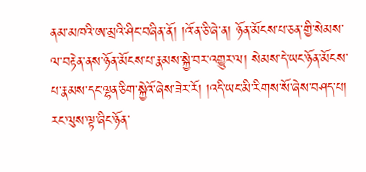ནམ་མཁའི་ཨ་མྲའི་ཤིང་བཞིན་ནོ། །འོ་ན་ཅི་ཞེ་ན། ཉོན་མོངས་པ་ཅན་གྱི་སེམས་ལ་བརྟེན་ནས་ཉོན་མོངས་པ་རྣམས་སྐྱེ་བར་འགྱུར་ལ། སེམས་དེ་ཡང་ཉོན་མོངས་པ་རྣམས་དང་ལྷན་ཅིག་སྐྱེའོ་ཞེས་ཟེར་རོ། །འདི་ཡང་མི་རིགས་སོ་ཞེས་བཤད་པ། རང་ལུས་ལྟ་ཞིང་ཉོན་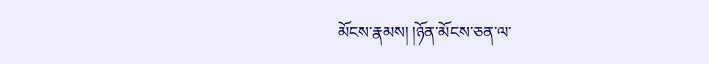མོངས་རྣམས། །ཉོན་མོངས་ཅན་ལ་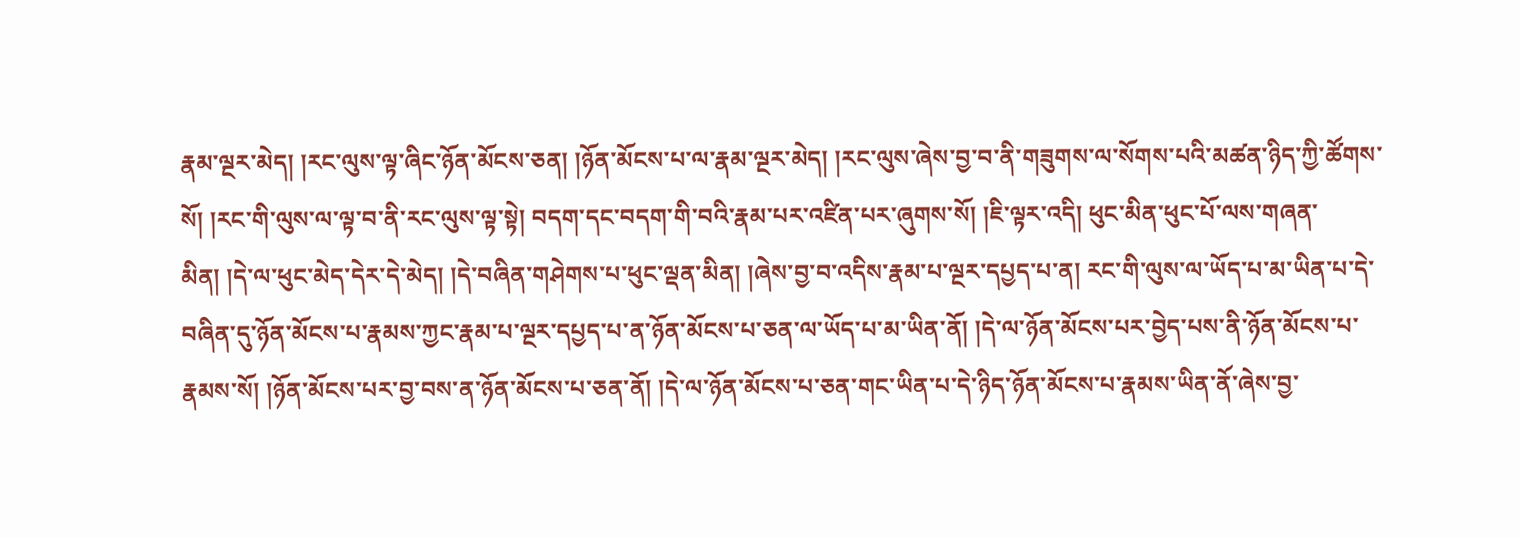རྣམ་ལྔར་མེད། །རང་ལུས་ལྟ་ཞིང་ཉོན་མོངས་ཅན། །ཉོན་མོངས་པ་ལ་རྣམ་ལྔར་མེད། །རང་ལུས་ཞེས་བྱ་བ་ནི་གཟུགས་ལ་སོགས་པའི་མཚན་ཉིད་ཀྱི་ཚོགས་སོ། །རང་གི་ལུས་ལ་ལྟ་བ་ནི་རང་ལུས་ལྟ་སྟེ། བདག་དང་བདག་གི་བའི་རྣམ་པར་འཛིན་པར་ཞུགས་སོ། །ཇི་ལྟར་འདི། ཕུང་མིན་ཕུང་པོ་ལས་གཞན་མིན། །དེ་ལ་ཕུང་མེད་དེར་དེ་མེད། །དེ་བཞིན་གཤེགས་པ་ཕུང་ལྡན་མིན། །ཞེས་བྱ་བ་འདིས་རྣམ་པ་ལྔར་དཔྱད་པ་ན། རང་གི་ལུས་ལ་ཡོད་པ་མ་ཡིན་པ་དེ་བཞིན་དུ་ཉོན་མོངས་པ་རྣམས་ཀྱང་རྣམ་པ་ལྔར་དཔྱད་པ་ན་ཉོན་མོངས་པ་ཅན་ལ་ཡོད་པ་མ་ཡིན་ནོ། །དེ་ལ་ཉོན་མོངས་པར་བྱེད་པས་ནི་ཉོན་མོངས་པ་རྣམས་སོ། །ཉོན་མོངས་པར་བྱ་བས་ན་ཉོན་མོངས་པ་ཅན་ནོ། །དེ་ལ་ཉོན་མོངས་པ་ཅན་གང་ཡིན་པ་དེ་ཉིད་ཉོན་མོངས་པ་རྣམས་ཡིན་ནོ་ཞེས་བྱ་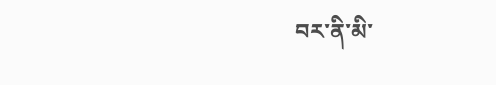བར་ནི་མི་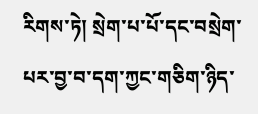རིགས་ཏེ། སྲེག་པ་པོ་དང་བསྲེག་པར་བྱ་བ་དག་ཀྱང་གཅིག་ཉིད་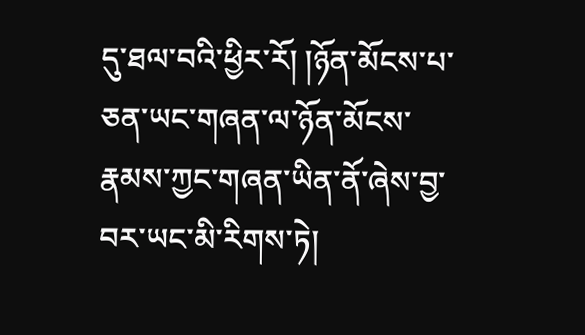དུ་ཐལ་བའི་ཕྱིར་རོ། །ཉོན་མོངས་པ་ཅན་ཡང་གཞན་ལ་ཉོན་མོངས་རྣམས་ཀྱང་གཞན་ཡིན་ནོ་ཞེས་བྱ་བར་ཡང་མི་རིགས་ཏེ།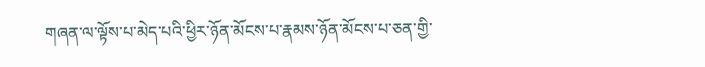གཞན་ལ་ལྟོས་པ་མེད་པའི་ཕྱིར་ཉོན་མོངས་པ་རྣམས་ཉོན་མོངས་པ་ཅན་གྱི་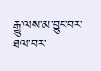རྒྱུ་ལས་མ་བྱུང་བར་ཐལ་བར་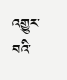འགྱུར་བའི་